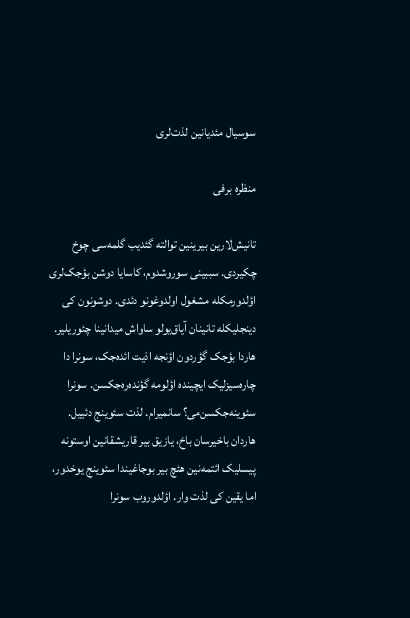سوسیال مئدیانین لذت‌لری

منظره برفی

تانیش‌لارین بیرینین توالته گئدیب گلمه‌سی چوخ چکیردی. سببینی سوروشدوم، کاسایا دوشن بؤجک‌لری اؤلدورمکله مشغول اولدوغونو دئدی. دوشونون کی دینجلیکله تانینان آیاق‌یولو ساواش میدانینا چئوریلیر. هاردا بؤجک گؤردون اؤنجه اذیت ائده‌‌جک، سونرا دا چاره‌سیزلیک ایچینده اؤلومه گؤنده‌ره‌جکسن. سونرا سئوینه‌جکسن‌می؟ سانمیرام. لذت سئوینج دئییل. هاردان باخیرسان باخ، یازیق بیر قاریشقانین اوستونه پیسلیک ائتمه‌نین هئچ بیر بوجاغیندا سئوینج یوخدور، اما یقین کی لذت وار. اؤلدوروب سونرا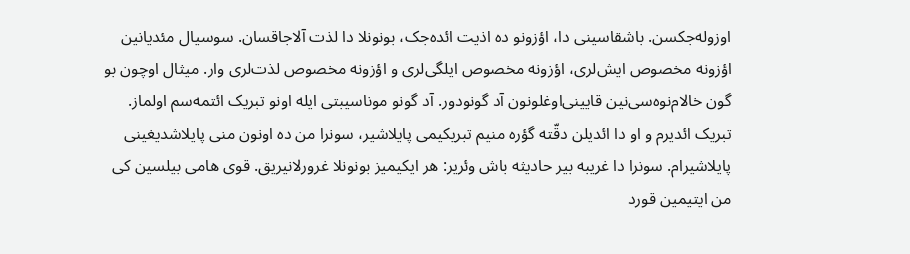اوزوله‌جکسن. باشقاسینی دا، اؤزونو ده اذیت ائده‌جک، بونونلا دا لذت آلاجاقسان. سوسیال مئدیانین اؤزونه مخصوص ایش‌لری، اؤزونه مخصوص ایلگی‌لری و اؤزونه مخصوص لذت‌لری وار. میثال اوچون بو گون خالام‌نوه‌سی‌نین قایینی‌اوغلونون آد گونودور. آد گونو موناسیبتی ایله اونو تبریک ائتمه‌سم اولماز. تبریک ائدیرم و او دا ائدیلن دقّته گؤره منیم تبریکیمی پایلاشیر، سونرا من ده اونون منی پایلاشدیغینی پایلاشیرام. سونرا دا غریبه بیر حادیثه باش وئریر: هر ایکیمیز بونونلا غرورلانیریق. قوی هامی بیلسین کی من ایتیمین قورد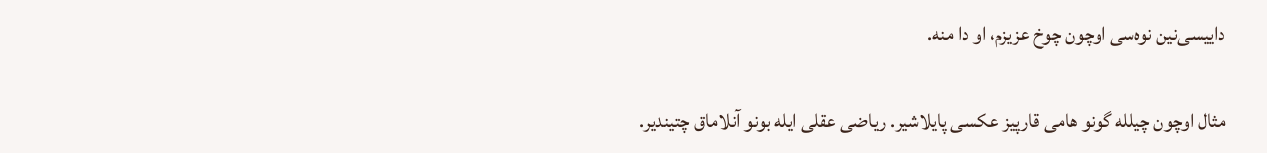داییسی‌نین نوه‌سی اوچون چوخ عزیزم، او دا منه.

مثال اوچون چیلله گونو هامی قارپیز عکسی پایلاشیر. ریاضی عقلی ایله بونو آنلاماق چتیندیر.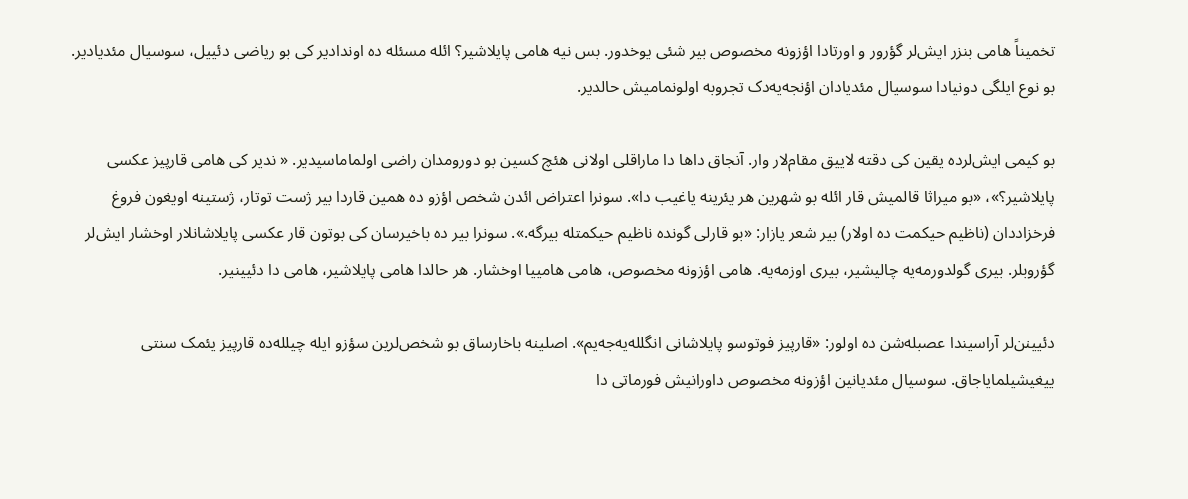تخمیناً هامی بنزر ایش‌لر گؤرور و اورتادا اؤزونه مخصوص بیر شئی یوخدور. بس نیه هامی پایلاشیر؟ ائله مسئله ده اوندادیر کی بو ریاضی دئییل، سوسیال مئدیادیر. بو نوع ایلگی دونیادا سوسیال مئدیادان اؤنجه‌یه‌دک تجروبه اولونمامیش حالدیر.

بو کیمی ایش‌لرده یقین کی دقته لاییق مقام‌لار وار. آنجاق داها دا ماراقلی اولانی هئچ کسین بو دورومدان راضی اولماماسیدیر. « ندیر کی هامی قارپیز عکسی پایلاشیر؟»، «بو میراثا قالمیش قار ائله بو شهرین هر یئرینه یاغیب دا». سونرا اعتراض ائد‌ن شخص اؤزو ده همین قاردا بیر ژست توتار، ژستینه اویغون فروغ فرخزاددان (ناظیم حیکمت ده اولار) بیر شعر یازار: «بو قارلی گونده ناظیم حیکمتله بیرگه.». سونرا بیر ده باخیرسان کی بوتون قار عکسی پایلاشانلار اوخشار ایش‌لر گؤروبلر. بیری گولدورمه‌یه چالیشیر، بیری اوزمه‌یه. هامی اؤزونه مخصوص، هامی هامییا اوخشار. هر حالدا هامی پایلاشیر، هامی دا دئیینیر.

دئیینن‌لر آراسیندا عصبله‌شن ده اولور: «قارپیز فوتوسو پایلاشانی انگلله‌یه‌جه‌یم». اصلینه باخارساق بو شخص‌لرین سؤزو ایله چیلله‌ده قارپیز یئمک سنتی ییغیشیلمایاجاق. سوسیال مئدیانین اؤزونه مخصوص داورانیش فورماتی دا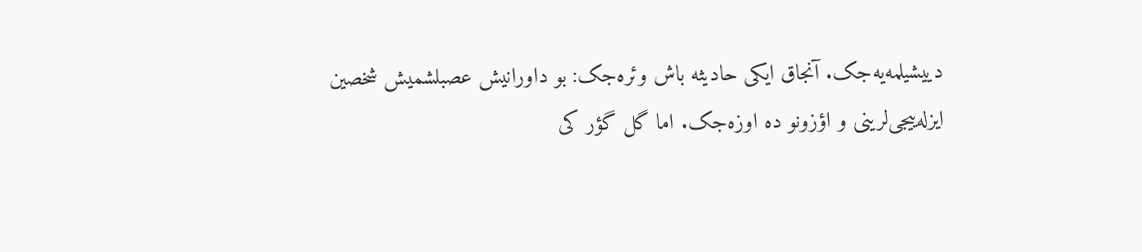دییشیلمه‌یه‌جک. آنجاق ایکی حادیثه باش وئره‌جک: بو داورانیش عصبلشمیش شخصین ایزله‌ییجی‌لرینی و اؤزونو ده اوزه‌جک. اما گل گؤر کی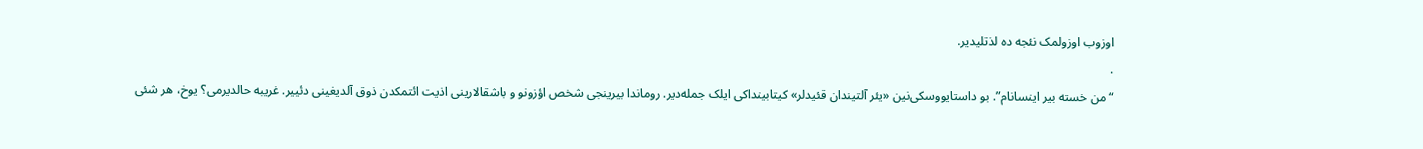اوزوب اوزولمک نئجه ده لذتلیدیر.
.
“من خسته بیر اینسانام”. بو داستایووسکی‌نین «یئر آلتیندان قئیدلر» کیتابینداکی ایلک جمله‌دیر. روماندا بیرینجی شخص اؤزونو و باشقالارینی اذیت ائتمکدن ذوق آلدیغینی دئییر. غریبه حالدیرمی؟ یوخ، هر‌ شئی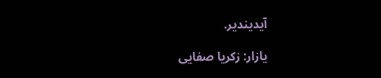آیدیندیر.

یازار: زکریا صفایی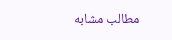مطالب مشابه